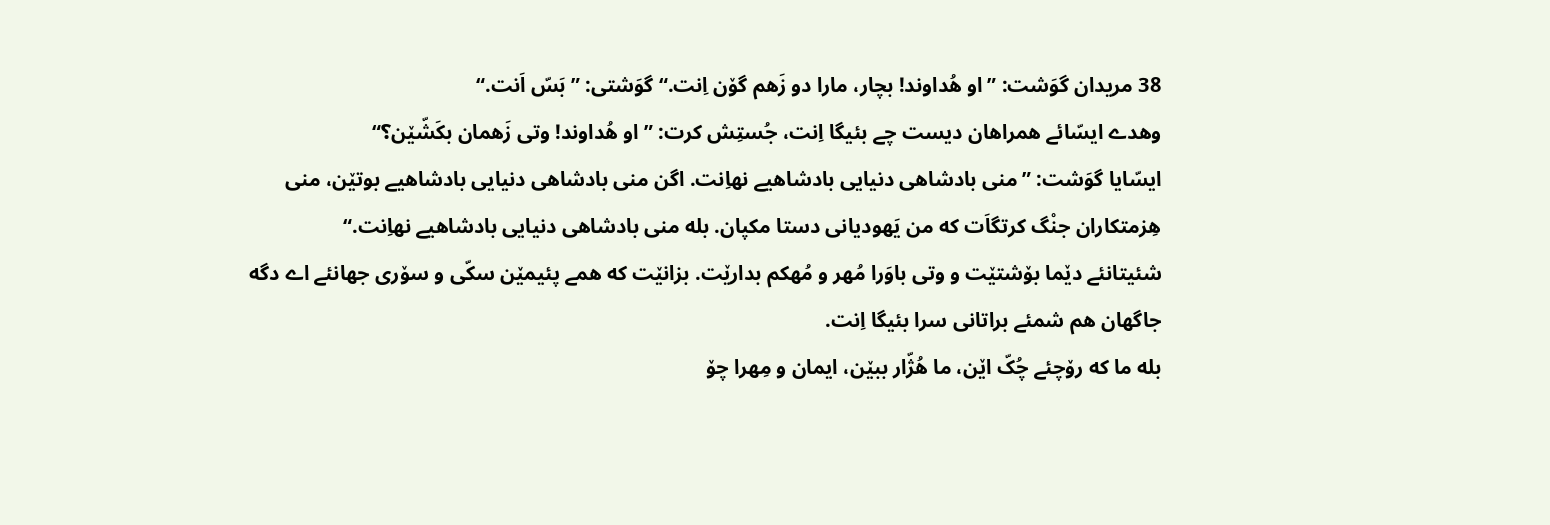38 مریدان گوَشت: ”او هُداوند! بچار، مارا دو زَهم گۆن اِنت.“ گوَشتی: ”بَسّ اَنت.“
وهدے ایسّائے همراهان دیست چے بئیگا اِنت، جُستِش کرت: ”او هُداوند! وتی زَهمان بکَشّێن؟“
ایسّایا گوَشت: ”منی بادشاهی دنیایی بادشاهیے نهاِنت. اگن منی بادشاهی دنیایی بادشاهیے بوتێن، منی هِزمتکاران جنْگ کرتگاَت که من یَهودیانی دستا مکپان. بله منی بادشاهی دنیایی بادشاهیے نهاِنت.“
شئیتانئے دێما بۆشتێت و وتی باوَرا مُهر و مُهکم بدارێت. بزانێت که همے پئیمێن سکّی و سۆری جهانئے اے دگه جاگهان هم شمئے براتانی سرا بئیگا اِنت.
بله ما که رۆچئے چُکّ اێن، ما هُژّار ببێن، ایمان و مِهرا چۆ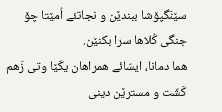سێنَگپۆشا ببندێن و نجاتئے اُمێتا چۆ جنگی کُلاها سرا بکنێن.
هما دمانا، ایسّائے همراهان یکّێا وتی زَهم کَشّت و مسترێن دینی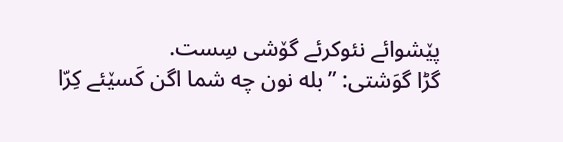پێشوائے نئوکرئے گۆشی سِست.
گڑا گوَشتی: ”بله نون چه شما اگن کَسێئے کِرّا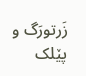زَرتورَگ و پێلک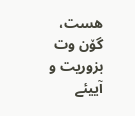هست، گۆن وت بزوریت و آییئے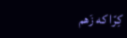کِرّا که زَهم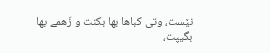نێست، وتی کباها بها بکنت و زَهمے بها بگیپت،